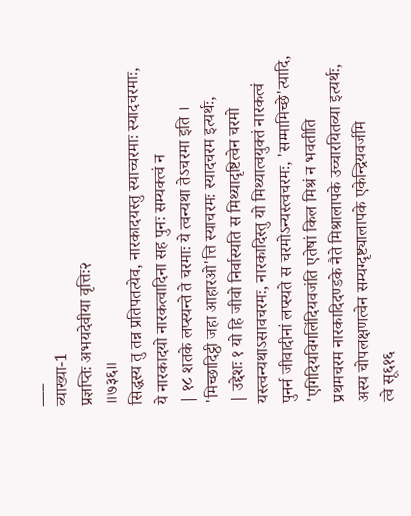___
व्याख्या-1
प्रज्ञप्तिः अभयदेवीया वृत्तिः२
॥७३६॥
सिद्धस्य तु तन्न प्रतिपतत्येव, नारकादयस्तु स्याच्चरमाः स्यादचरमाः, ये नारकादयो नारकत्वादिना सह पुनः सम्यक्त्वं न
| १८ शतके लप्स्यन्ते ते चरमाः ये त्वन्यथा तेऽचरमा इति । 'मिच्छादिट्ठी जहा आहारओ'त्ति स्याचरमः स्यादचरम इत्यर्थः,
| उद्देशः १ यो हि जीवो निर्वास्यति स मिथ्यादृष्टित्वेन चरमो यस्त्वन्यथाऽसावचरमः, नारकादिस्तु यो मिथ्यात्वयुक्तं नारकत्वं पुनर्न जीवादीनां लप्स्यते स चरमोऽन्यस्त्वचरमः, 'सम्मामिच्छे'त्यादि, 'एगिदियविगलिंदियवजंति एतेषां किल मिश्रं न भवतीति
प्रथमचरम नारकादिदण्डके नैते मिश्रालापके उच्चारयितव्या इत्यर्थः, अस्य चोपलक्षणत्वेन सम्यग्दृष्ट्यालापके एकेन्द्रियवर्जमि
त्वे सू६१६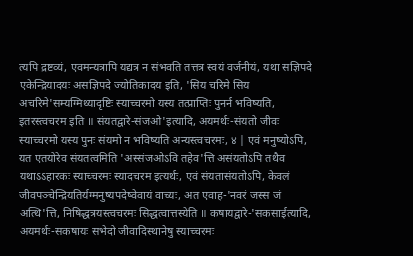त्यपि द्रष्टव्यं, एवमन्यत्रापि यद्यत्र न संभवति तत्तत्र स्वयं वर्जनीयं, यथा सज्ञिपदे एकेन्द्रियादयः असज्ञिपदे ज्योतिकादय इति, 'सिय चरिमे सिय अचरिमे'सम्यग्मिथ्यादृष्टिः स्याच्चरमो यस्य तत्प्राप्तिः पुनर्न भविष्यति, इतरस्त्वचरम इति ॥ संयतद्वारे-संजओ'इत्यादि, अयमर्थः-संयतो जीवः स्याच्चरमो यस्य पुनः संयमो न भविष्यति अन्यस्त्वचरमः, ४ | एवं मनुष्योऽपि, यत एतयोरेव संयतत्वमिति 'अस्संजओऽवि तहेव'त्ति असंयतोऽपि तथैव यथाऽऽहारकः स्याच्चरमः स्यादचरम इत्यर्थः, एवं संयतासंयतोऽपि, केवलं जीवपञ्चेन्द्रियतिर्यग्मनुष्यपदेष्वेवायं वाच्यः, अत एवाह-'नवरं जस्स जं अत्थि'त्ति, निषिद्धत्रयस्त्वचरमः सिद्धत्वात्तस्येति ॥ कषायद्वारे-'सकसाईत्यादि, अयमर्थः-सकषायः सभेदो जीवादिस्थानेषु स्याच्चरमः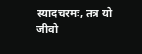स्यादचरमः, तत्र यो जीवो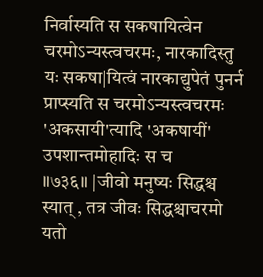निर्वास्यति स सकषायित्वेन चरमोऽन्यस्त्वचरमः, नारकादिस्तु यः सकषा|यित्वं नारकाद्युपेतं पुनर्न प्राप्स्यति स चरमोऽन्यस्त्वचरमः 'अकसायी'त्यादि 'अकषायीं' उपशान्तमोहादिः स च
॥७३६॥ |जीवो मनुष्यः सिद्धश्च स्यात् , तत्र जीवः सिद्धश्चाचरमो यतो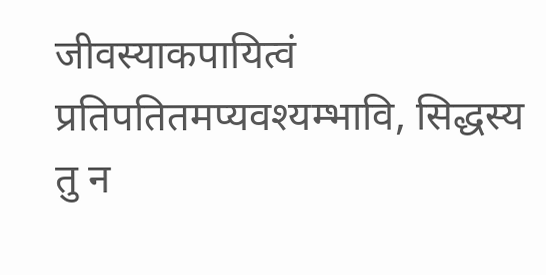जीवस्याकपायित्वं प्रतिपतितमप्यवश्यम्भावि, सिद्धस्य तु न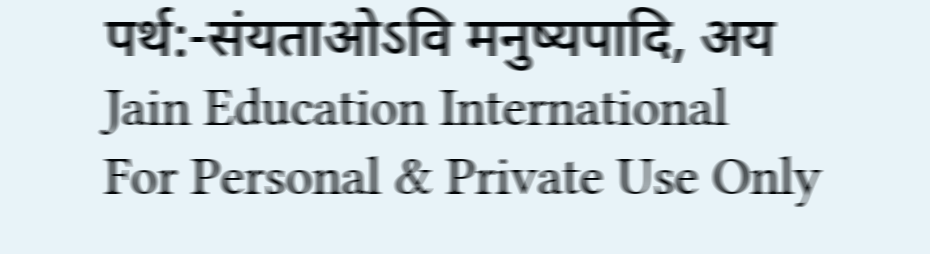पर्थ:-संयताओऽवि मनुष्यपादि, अय
Jain Education International
For Personal & Private Use Only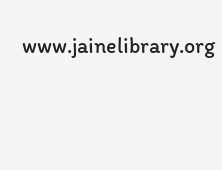www.jainelibrary.org